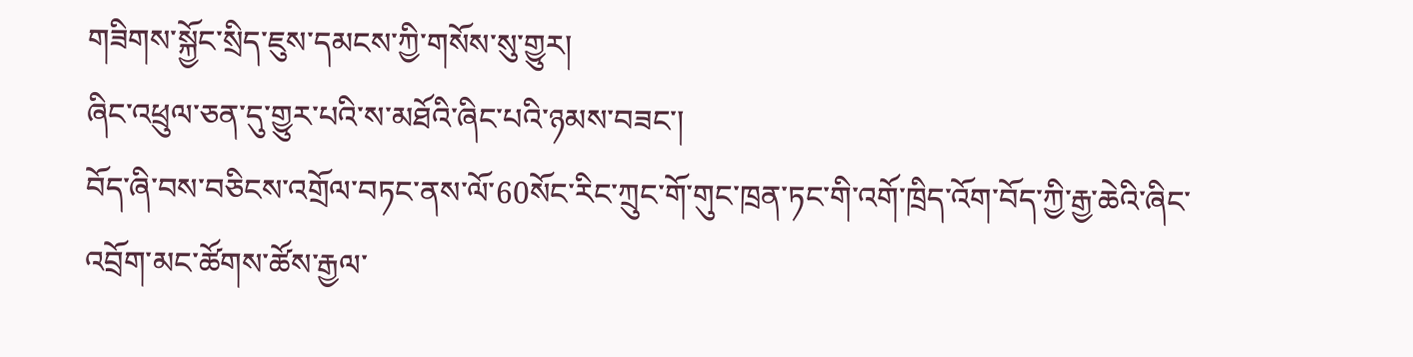གཟིགས་སྐྱོང་སྲིད་ཇུས་དམངས་ཀྱི་གསོས་སུ་གྱུར།
ཞིང་འཕྲུལ་ཅན་དུ་གྱུར་པའི་ས་མཐོའི་ཞིང་པའི་ཉམས་བཟང་།
བོད་ཞི་བས་བཅིངས་འགྲོལ་བཏང་ནས་ལོ་60སོང་རིང་ཀྲུང་གོ་གུང་ཁྲན་ཏང་གི་འགོ་ཁྲིད་འོག་བོད་ཀྱི་རྒྱ་ཆེའི་ཞིང་འབྲོག་མང་ཚོགས་ཚོས་རྒྱལ་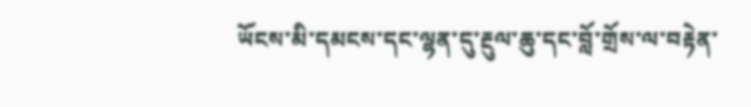ཡོངས་མི་དམངས་དང་ལྷན་དུ་རྔུལ་ཆུ་དང་བློ་གྲོས་ལ་བརྟེན་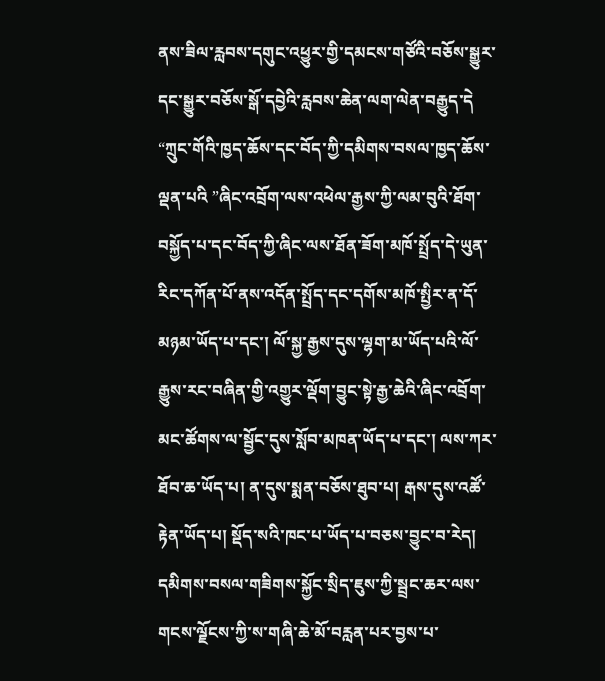ནས་ཟིལ་རླབས་དགུང་འཕྱུར་གྱི་དམངས་གཙོའི་བཅོས་སྒྱུར་དང་སྒྱུར་བཅོས་སྒོ་དབྱེའི་རླབས་ཆེན་ལག་ལེན་བརྒྱུད་དེ “ཀྲུང་གོའི་ཁྱད་ཆོས་དང་བོད་ཀྱི་དམིགས་བསལ་ཁྱད་ཆོས་ལྡན་པའི ”ཞིང་འབྲོག་ལས་འཕེལ་རྒྱས་ཀྱི་ལམ་བུའི་ཐོག་བསྐྱོད་པ་དང་བོད་ཀྱི་ཞིང་ལས་ཐོན་ཟོག་མཁོ་སྤྲོད་དེ་ཡུན་རིང་དཀོན་པོ་ནས་འདོན་སྤྲོད་དང་དགོས་མཁོ་སྤྱིར་ན་དོ་མཉམ་ཡོད་པ་དང་། ལོ་སྐྱ་རྒྱས་དུས་ལྷག་མ་ཡོད་པའི་ལོ་རྒྱུས་རང་བཞིན་གྱི་འགྱུར་ལྡོག་བྱུང་སྟེ་རྒྱ་ཆེའི་ཞིང་འབྲོག་མང་ཚོགས་ལ་སྦྱོང་དུས་སློབ་མཁན་ཡོད་པ་དང་། ལས་ཀར་ཐོབ་ཆ་ཡོད་པ། ན་དུས་སྨན་བཅོས་ཐུབ་པ། རྒས་དུས་འཚོ་རྟེན་ཡོད་པ། སྡོད་སའི་ཁང་པ་ཡོད་པ་བཅས་བྱུང་བ་རེད།
དམིགས་བསལ་གཟིགས་སྐྱོང་སྲིད་ཇུས་ཀྱི་སྦྲང་ཆར་ལས་གངས་ལྗོངས་ཀྱི་ས་གཞི་ཆེ་མོ་བརླན་པར་བྱས་པ་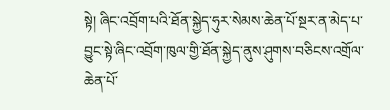སྟེ། ཞིང་འབྲོག་པའི་ཐོན་སྐྱེད་ཧུར་སེམས་ཆེན་པོ་སྔར་ན་མེད་པ་བྱུང་སྟེ་ཞིང་འབྲོག་ཁུལ་གྱི་ཐོན་སྐྱེད་ནུས་ཤུགས་བཅིངས་འགྲོལ་ཆེན་པོ་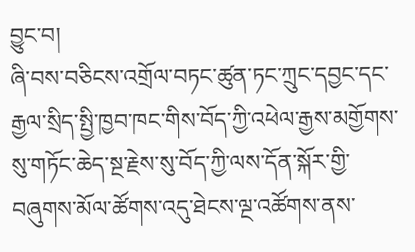བྱུང་བ།
ཞི་བས་བཅིངས་འགྲོལ་བཏང་ཚུན་ཏང་ཀྲུང་དབྱང་དང་རྒྱལ་སྲིད་སྤྱི་ཁྱབ་ཁང་གིས་བོད་ཀྱི་འཕེལ་རྒྱས་མགྱོགས་སུ་གཏོང་ཆེད་སྔ་རྗེས་སུ་བོད་ཀྱི་ལས་དོན་སྐོར་གྱི་བཞུགས་མོལ་ཚོགས་འདུ་ཐེངས་ལྔ་འཚོགས་ནས་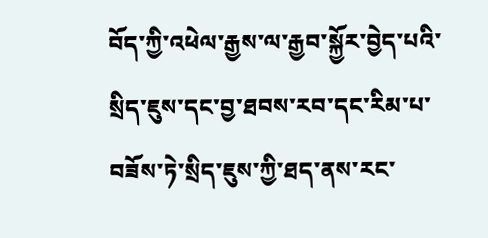བོད་ཀྱི་འཕེལ་རྒྱས་ལ་རྒྱབ་སྐྱོར་བྱེད་པའི་སྲིད་ཇུས་དང་བྱ་ཐབས་རབ་དང་རིམ་པ་བཟོས་ཏེ་སྲིད་ཇུས་ཀྱི་ཐད་ནས་རང་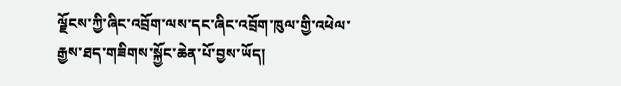ལྗོངས་ཀྱི་ཞིང་འབྲོག་ལས་དང་ཞིང་འབྲོག་ཁུལ་གྱི་འཕེལ་རྒྱས་ཐད་གཟིགས་སྐྱོང་ཆེན་པོ་བྱས་ཡོད།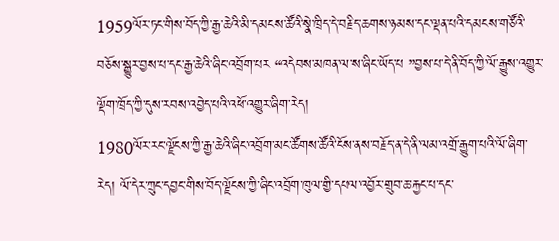1959ལོར་ཏང་གིས་བོད་ཀྱི་རྒྱ་ཆེའི་མི་དམངས་ཚོའི་སྣེ་ཁྲིད་དེ་བརྗིད་ཆགས་ཉམས་དང་ལྡན་པའི་དམངས་གཙོའི་བཅོས་སྒྱུར་བྱས་པ་དང་རྒྱ་ཆེའི་ཞིང་འབྲོག་པར “འདེབས་མཁན་ལ་ས་ཞིང་ཡོད་པ ”བྱས་པ་དེ་ནི་བོད་ཀྱི་ལོ་རྒྱུས་འགྱུར་ལྡོག་ཁྲོད་ཀྱི་དུས་རབས་འབྱེད་པའི་འཕོ་འགྱུར་ཞིག་རེད།
1980ལོར་རང་ལྗོངས་ཀྱི་རྒྱ་ཆེའི་ཞིང་འབྲོག་མང་ཚོགས་ཚོའི་ངོས་ནས་བརྗོད་ན་དེ་ནི་ལམ་འགྲོ་རྒྱུག་པའི་ལོ་ཞིག་རེད། ལོ་དེར་ཀྲུང་དབྱང་གིས་བོད་ལྗོངས་ཀྱི་ཞིང་འབྲོག་ཁུལ་གྱི་དཔལ་འབྱོར་གྲུབ་ཆ་རྐྱང་པ་དང་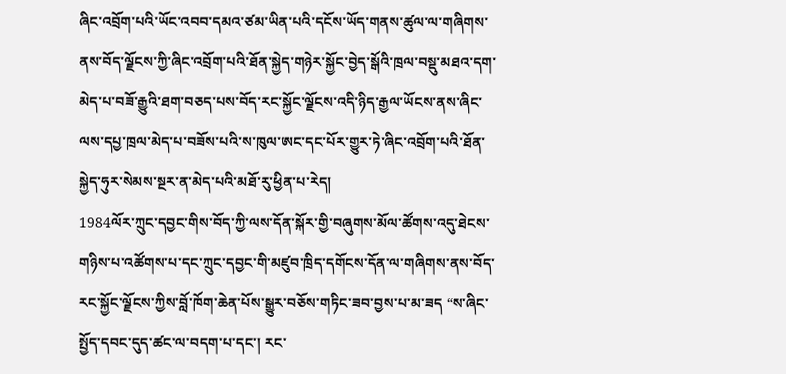ཞིང་འབྲོག་པའི་ཡོང་འབབ་དམའ་ཙམ་ཡིན་པའི་དངོས་ཡོད་གནས་ཚུལ་ལ་གཞིགས་ནས་བོད་ལྗོངས་ཀྱི་ཞིང་འབྲོག་པའི་ཐོན་སྐྱེད་གཉེར་སྐྱོང་བྱེད་སྒོའི་ཁྲལ་བསྡུ་མཐའ་དག་མེད་པ་བཟོ་རྒྱུའི་ཐག་བཅད་པས་བོད་རང་སྐྱོང་ལྗོངས་འདི་ཉིད་རྒྱལ་ཡོངས་ནས་ཞིང་ལས་དཔྱ་ཁྲལ་མེད་པ་བཟོས་པའི་ས་ཁུལ་ཨང་དང་པོར་གྱུར་ཏེ་ཞིང་འབྲོག་པའི་ཐོན་སྐྱེད་ཧུར་སེམས་སྔར་ན་མེད་པའི་མཐོ་རུ་ཕྱིན་པ་རེད།
1984ལོར་ཀྲུང་དབྱང་གིས་བོད་ཀྱི་ལས་དོན་སྐོར་གྱི་བཞུགས་མོལ་ཚོགས་འདུ་ཐེངས་གཉིས་པ་འཚོགས་པ་དང་ཀྲུང་དབྱང་གི་མཛུབ་ཁྲིད་དགོངས་དོན་ལ་གཞིགས་ནས་བོད་རང་སྐྱོང་ལྗོངས་ཀྱིས་བློ་ཁོག་ཆེན་པོས་སྒྱུར་བཅོས་གཏིང་ཟབ་བྱས་པ་མ་ཟད “ས་ཞིང་སྤྱོད་དབང་དུད་ཚང་ལ་བདག་པ་དང་། རང་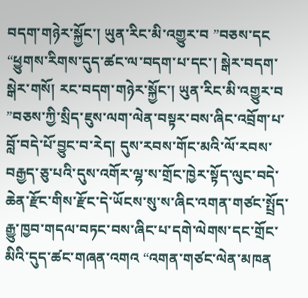བདག་གཉེར་སྐྱོང་། ཡུན་རིང་མི་འགྱུར་བ ”བཅས་དང “ཕྱུགས་རིགས་དུད་ཚང་ལ་བདག་པ་དང་། སྒེར་བདག་སྒེར་གསོ། རང་བདག་གཉེར་སྐྱོང་། ཡུན་རིང་མི་འགྱུར་བ ”བཅས་ཀྱི་སྲིད་ཇུས་ལག་ལེན་བསྟར་བས་ཞིང་འབྲོག་པ་བློ་བདེ་པོ་བྱུང་བ་རེད། དུས་རབས་གོང་མའི་ལོ་རབས་བརྒྱད་ཅུ་པའི་དུས་འགོར་ལྷ་ས་གྲོང་ཁྱེར་སྟོད་ལུང་བདེ་ཆེན་རྫོང་གིས་རྫོང་དེ་ཡོངས་སུ་ས་ཞིང་འགན་གཙང་སྤྲོད་རྒྱུ་ཁྱབ་གདལ་བཏང་བས་ཞིང་པ་དགེ་ལེགས་དང་གྲོང་མིའི་དུད་ཚང་གཞན་འགའ “འགན་གཙང་ལེན་མཁན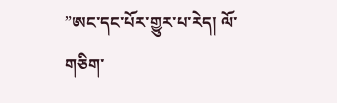”ཨང་དང་པོར་གྱུར་པ་རེད། ལོ་གཅིག་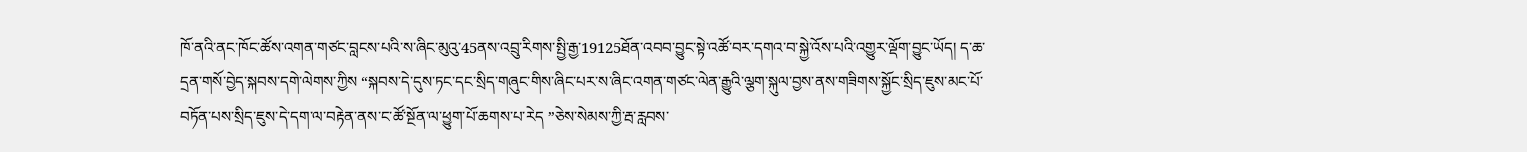ཁོ་ནའི་ནང་ཁོང་ཚོས་འགན་གཙང་བླངས་པའི་ས་ཞིང་མུའུ་45ནས་འབྲུ་རིགས་སྤྱི་རྒྱ་19125ཐོན་འབབ་བྱུང་སྟེ་འཚོ་བར་དགའ་བ་སྐྱེ་འོས་པའི་འགྱུར་ལྡོག་བྱུང་ཡོད། ད་ཆ་དྲན་གསོ་བྱེད་སྐབས་དགེ་ལེགས་ཀྱིས “སྐབས་དེ་དུས་ཏང་དང་སྲིད་གཞུང་གིས་ཞིང་པར་ས་ཞིང་འགན་གཙང་ལེན་རྒྱུའི་ལྕག་སྐུལ་བྱས་ནས་གཟིགས་སྐྱོང་སྲིད་ཇུས་མང་པོ་བཏོན་པས་སྲིད་ཇུས་དེ་དག་ལ་བརྟེན་ནས་ང་ཚོ་སྔོན་ལ་ཕྱུག་པོ་ཆགས་པ་རེད ”ཅེས་སེམས་ཀྱི་རྦ་རླབས་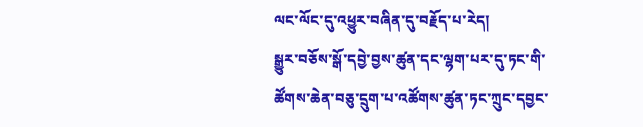ལང་ལོང་དུ་འཕྱུར་བཞིན་དུ་བརྗོད་པ་རེད།
སྒྱུར་བཅོས་སྒོ་དབྱེ་བྱས་ཚུན་དང་ལྷག་པར་དུ་ཏང་གི་ཚོགས་ཆེན་བཅུ་དྲུག་པ་འཚོགས་ཚུན་ཏང་ཀྲུང་དབྱང་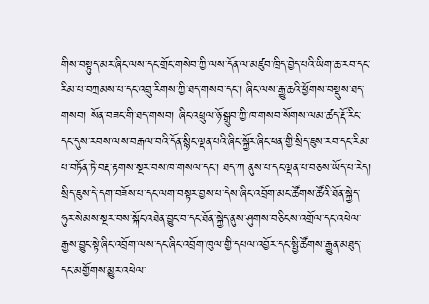གིས་བསྟུད་མར་ཞིང་ལས་དང་གྲོང་གསེབ་ཀྱི་ལས་དོན་ལ་མཛུབ་ཁྲིད་བྱེད་པའི་ཡིག་ཆ་རབ་དང་རིམ་པ་བཀྲམས་པ་དང་འབྲུ་རིགས་ཀྱི་ཐད་གསབ་དང་། ཞིང་ལས་རྒྱུ་ཆའི་ཕྱོགས་བསྡུས་ཐད་གསབ། སོན་བཟང་གི་ཐད་གསབ། ཞིང་འཕྲུལ་ཉོ་སྒྲུབ་ཀྱི་ཁ་གསབ་སོགས་ལམ་ཚད་རྡོ་རིང་དང་དུས་རབས་ལས་བརྒལ་བའི་དོན་སྙིང་ལྡན་པའི་ཞིང་སྐྱོར་ཞིང་ཕན་གྱི་སྲིད་ཇུས་རབ་དང་རིམ་པ་བཏོན་ཏེ་བརྡ་རྟགས་སྔར་བས་ཁ་གསལ་དང་། ཐད་ཀ ནུས་པ་དང་ལྡན་པ་བཅས་ཡོད་པ་རེད། སྲིད་ཇུས་དེ་དག་བཟོས་པ་དང་ལག་བསྟར་བྱས་པ་དེས་ཞིང་འབྲོག་མང་ཚོགས་ཚོའི་ཐོན་སྐྱེད་ཧུར་སེམས་སྔར་བས་སྐོང་འཐེན་བྱུང་བ་དང་ཐོན་སྐྱེད་ནུས་ཤུགས་བཅིངས་འགྲོལ་དང་འཕེལ་རྒྱས་བྱུང་སྟེ་ཞིང་འབྲོག་ལས་དང་ཞིང་འབྲོག་ཁུལ་གྱི་དཔལ་འབྱོར་དང་སྤྱི་ཚོགས་རྒྱུན་མཐུད་དང་མགྱོགས་མྱུར་འཕེལ་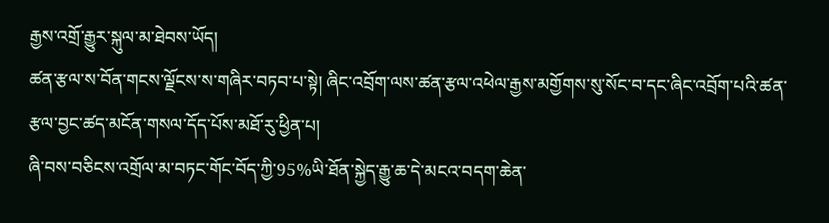རྒྱས་འགྲོ་རྒྱུར་སྐུལ་མ་ཐེབས་ཡོད།
ཚན་རྩལ་ས་བོན་གངས་ལྗོངས་ས་གཞིར་བཏབ་པ་སྟེ། ཞིང་འབྲོག་ལས་ཚན་རྩལ་འཕེལ་རྒྱས་མགྱོགས་སུ་སོང་བ་དང་ཞིང་འབྲོག་པའི་ཚན་རྩལ་བྱང་ཚད་མངོན་གསལ་དོད་པོས་མཐོ་རུ་ཕྱིན་པ།
ཞི་བས་བཅིངས་འགྲོལ་མ་བཏང་གོང་བོད་ཀྱི་95%ཡི་ཐོན་སྐྱེད་རྒྱུ་ཆ་དེ་མངའ་བདག་ཆེན་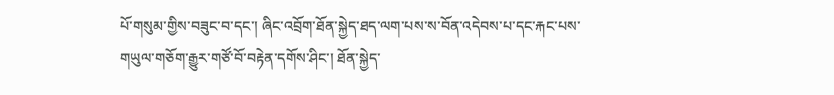པོ་གསུམ་གྱིས་བཟུང་བ་དང་། ཞིང་འབྲོག་ཐོན་སྐྱེད་ཐད་ལག་པས་ས་བོན་འདེབས་པ་དང་རྐང་པས་གཡུལ་གཅོག་རྒྱུར་གཙོ་བོ་བརྟེན་དགོས་ཤིང་། ཐོན་སྐྱེད་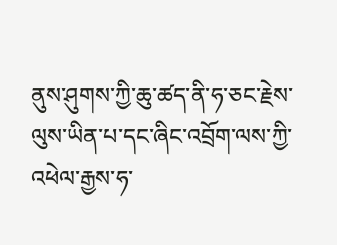ནུས་ཤུགས་ཀྱི་ཆུ་ཚད་ནི་ཧ་ཅང་རྗེས་ལུས་ཡིན་པ་དང་ཞིང་འབྲོག་ལས་ཀྱི་འཕེལ་རྒྱས་ཧ་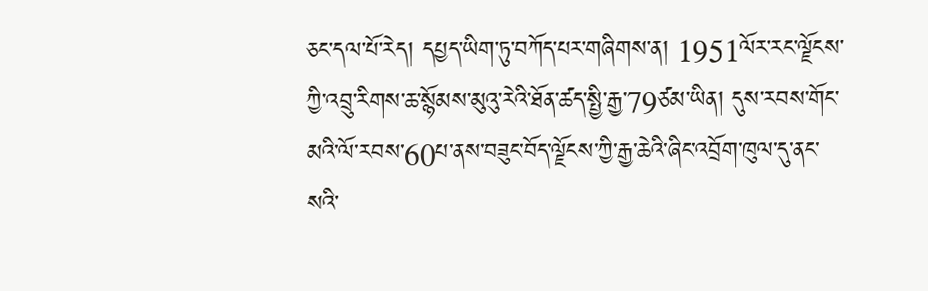ཅང་དལ་པོ་རེད། དཔྱད་ཡིག་ཏུ་བཀོད་པར་གཞིགས་ན། 1951ལོར་རང་ལྗོངས་ཀྱི་འབྲུ་རིགས་ཆ་སྙོམས་མུའུ་རེའི་ཐོན་ཚད་སྤྱི་རྒྱ་79ཙམ་ཡིན། དུས་རབས་གོང་མའི་ལོ་རབས་60པ་ནས་བཟུང་བོད་ལྗོངས་ཀྱི་རྒྱ་ཆེའི་ཞིང་འབྲོག་ཁུལ་དུ་ནང་སའི་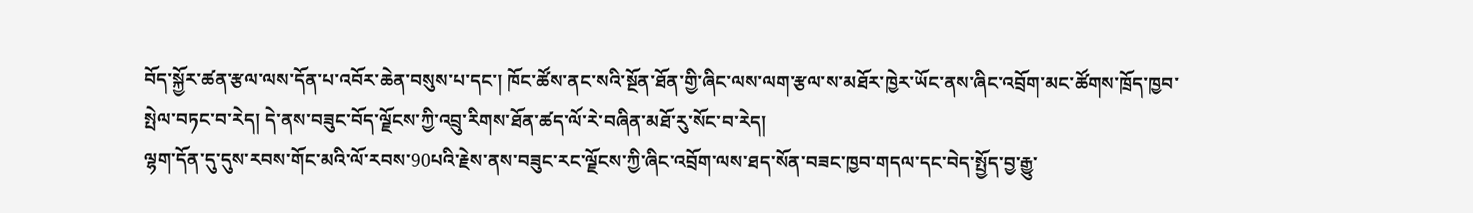བོད་སྐྱོར་ཚན་རྩལ་ལས་དོན་པ་འབོར་ཆེན་བསུས་པ་དང་། ཁོང་ཚོས་ནང་སའི་སྔོན་ཐོན་གྱི་ཞིང་ལས་ལག་རྩལ་ས་མཐོར་ཁྱེར་ཡོང་ནས་ཞིང་འབྲོག་མང་ཚོགས་ཁྲོད་ཁྱབ་སྤེལ་བཏང་བ་རེད། དེ་ནས་བཟུང་བོད་ལྗོངས་ཀྱི་འབྲུ་རིགས་ཐོན་ཚད་ལོ་རེ་བཞིན་མཐོ་རུ་སོང་བ་རེད།
ལྷག་དོན་དུ་དུས་རབས་གོང་མའི་ལོ་རབས་90པའི་རྗེས་ནས་བཟུང་རང་ལྗོངས་ཀྱི་ཞིང་འབྲོག་ལས་ཐད་སོན་བཟང་ཁྱབ་གདལ་དང་བེད་སྤྱོད་བྱ་རྒྱུ་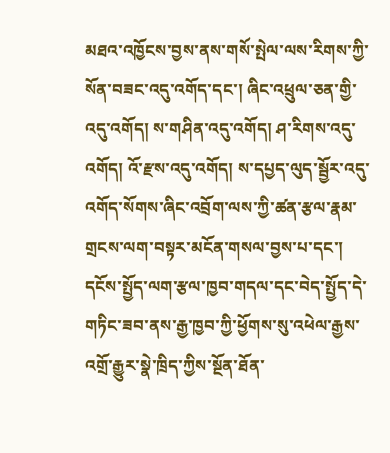མཐའ་འཁྱོངས་བྱས་ནས་གསོ་སྤེལ་ལས་རིགས་ཀྱི་སོན་བཟང་འདུ་འགོད་དང་། ཞིང་འཕྲུལ་ཅན་གྱི་འདུ་འགོད། ས་གཤིན་འདུ་འགོད། ཤ་རིགས་འདུ་འགོད། འོ་རྫས་འདུ་འགོད། ས་དཔྱད་ལུད་སྦྱོར་འདུ་འགོད་སོགས་ཞིང་འབྲོག་ལས་ཀྱི་ཚན་རྩལ་རྣམ་གྲངས་ལག་བསྟར་མངོན་གསལ་བྱས་པ་དང་། དངོས་སྤྱོད་ལག་རྩལ་ཁྱབ་གདལ་དང་བེད་སྤྱོད་དེ་གཏིང་ཟབ་ནས་རྒྱ་ཁྱབ་ཀྱི་ཕྱོགས་སུ་འཕེལ་རྒྱས་འགྲོ་རྒྱུར་སྣེ་ཁྲིད་ཀྱིས་སྔོན་ཐོན་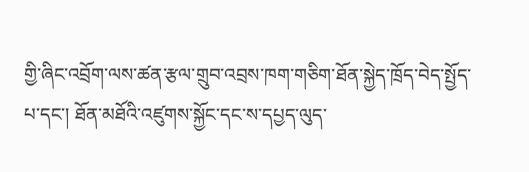གྱི་ཞིང་འབྲོག་ལས་ཚན་རྩལ་གྲུབ་འབྲས་ཁག་གཅིག་ཐོན་སྐྱེད་ཁྲོད་བེད་སྤྱོད་པ་དང་། ཐོན་མཐོའི་འཛུགས་སྐྱོང་དང་ས་དཔྱད་ལུད་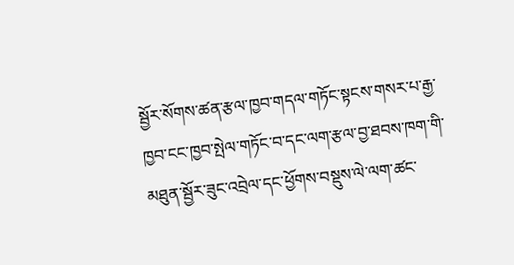སྦྱོར་སོགས་ཚན་རྩལ་ཁྱབ་གདལ་གཏོང་སྟངས་གསར་པ་རྒྱ་ཁྱབ་ངང་ཁྱབ་སྤེལ་གཏོང་བ་དང་ལག་རྩལ་བྱ་ཐབས་ཁག་གི་མཐུན་སྦྱོར་ཟུང་འབྲེལ་དང་ཕྱོགས་བསྡུས་ལེ་ལག་ཚང་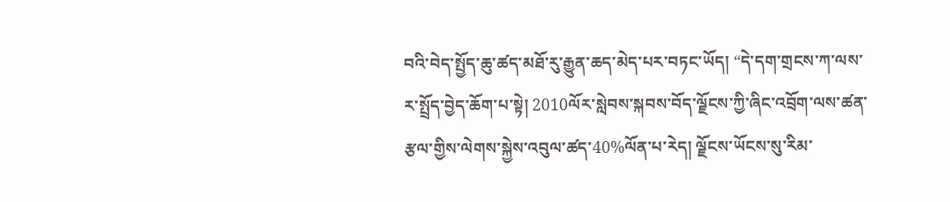བའི་བེད་སྤྱོད་ཆུ་ཚད་མཐོ་རུ་རྒྱུན་ཆད་མེད་པར་བཏང་ཡོད། “དེ་དག་གྲངས་ཀ་ལས་ར་སྤྲོད་བྱེད་ཆོག་པ་སྟེ། 2010ལོར་སླེབས་སྐབས་བོད་ལྗོངས་ཀྱི་ཞིང་འབྲོག་ལས་ཚན་རྩལ་གྱིས་ལེགས་སྐྱེས་འབུལ་ཚད་40%ལོན་པ་རེད། ལྗོངས་ཡོངས་སུ་རིམ་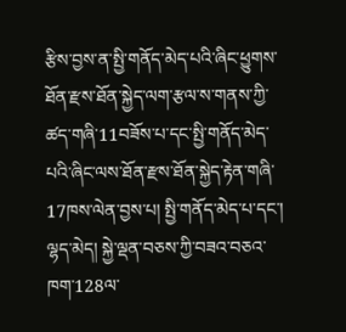རྩིས་བྱས་ན་སྤྱི་གནོད་མེད་པའི་ཞིང་ཕྱུགས་ཐོན་རྫས་ཐོན་སྐྱེད་ལག་རྩལ་ས་གནས་ཀྱི་ཚད་གཞི་11བཟོས་པ་དང་སྤྱི་གནོད་མེད་པའི་ཞིང་ལས་ཐོན་རྫས་ཐོན་སྐྱེད་རྟེན་གཞི་17ཁས་ལེན་བྱས་པ། སྤྱི་གནོད་མེད་པ་དང་། ལྷད་མེད། སྐྱེ་ལྡན་བཅས་ཀྱི་བཟའ་བཅའ་ཁག་128ལ་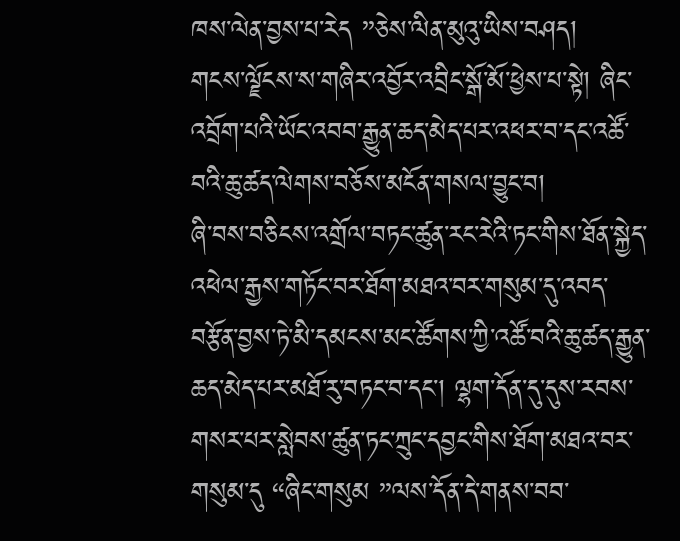ཁས་ལེན་བྱས་པ་རེད ”ཅེས་ལིན་མུའུ་ཡིས་བཤད།
གངས་ལྗོངས་ས་གཞིར་འབྱོར་འབྲིང་སྒོ་མོ་ཕྱེས་པ་སྟེ། ཞིང་འབྲོག་པའི་ཡོང་འབབ་རྒྱུན་ཆད་མེད་པར་འཕར་བ་དང་འཚོ་བའི་ཆུ་ཚད་ལེགས་བཅོས་མངོན་གསལ་བྱུང་བ།
ཞི་བས་བཅིངས་འགྲོལ་བཏང་ཚུན་རང་རེའི་ཏང་གིས་ཐོན་སྐྱེད་འཕེལ་རྒྱས་གཏོང་བར་ཐོག་མཐའ་བར་གསུམ་དུ་འབད་བརྩོན་བྱས་ཏེ་མི་དམངས་མང་ཚོགས་ཀྱི་འཚོ་བའི་ཆུ་ཚད་རྒྱུན་ཆད་མེད་པར་མཐོ་རུ་བཏང་བ་དང་། ལྷག་དོན་དུ་དུས་རབས་གསར་པར་སླེབས་ཚུན་ཏང་ཀྲུང་དབྱང་གིས་ཐོག་མཐའ་བར་གསུམ་དུ “ཞིང་གསུམ ”ལས་དོན་དེ་གནས་བབ་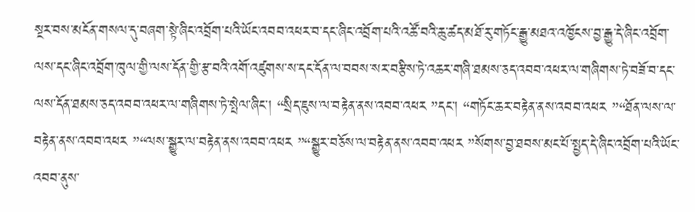སྔར་བས་མངོན་གསལ་དུ་བཞག་སྟེ་ཞིང་འབྲོག་པའི་ཡོང་འབབ་འཕར་བ་དང་ཞིང་འབྲོག་པའི་འཚོ་བའི་ཆུ་ཚད་མཐོ་རུ་གཏོང་རྒྱུ་མཐའ་འཁྱོངས་བྱ་རྒྱུ་དེ་ཞིང་འབྲོག་ལས་དང་ཞིང་འབྲོག་ཁུལ་གྱི་ལས་དོན་གྱི་རྩ་བའི་འགོ་འཛུགས་ས་དང་དོན་ལ་བབས་སར་བརྩིས་ཏེ་འཆར་གཞི་ཐམས་ཅད་འབབ་འཕར་ལ་གཞིགས་ཏེ་བཟོ་བ་དང་ལས་དོན་ཐམས་ཅད་འབབ་འཕར་ལ་གཞིགས་ཏེ་སྤེལ་ཞིང་། “སྲིད་ཇུས་ལ་བརྟེན་ནས་འབབ་འཕར ”དང་། “གཏོང་ཆར་བརྟེན་ནས་འབབ་འཕར ”“ཐོན་ལས་ལ་བརྟེན་ནས་འབབ་འཕར ”“ལས་སྒྱུར་ལ་བརྟེན་ནས་འབབ་འཕར ”“སྒྱུར་བཅོས་ལ་བརྟེན་ནས་འབབ་འཕར ”སོགས་བྱ་ཐབས་མང་པོ་སྤྱད་དེ་ཞིང་འབྲོག་པའི་ཡོང་འབབ་ནུས་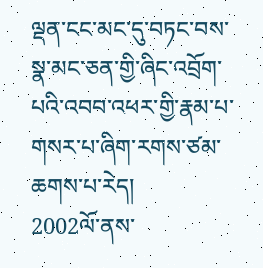ལྡན་ངང་མང་དུ་བཏང་བས་སྣ་མང་ཅན་གྱི་ཞིང་འབྲོག་པའི་འབབ་འཕར་གྱི་རྣམ་པ་གསར་པ་ཞིག་རགས་ཙམ་ཆགས་པ་རེད།
2002ལོ་ནས་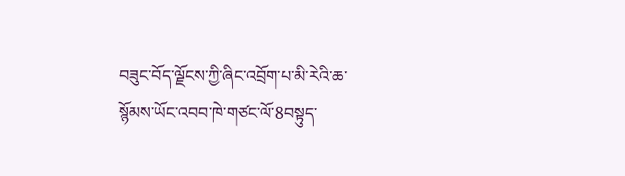བཟུང་བོད་ལྗོངས་ཀྱི་ཞིང་འབྲོག་པ་མི་རེའི་ཆ་སྙོམས་ཡོང་འབབ་ཁེ་གཙང་ལོ་8བསྟུད་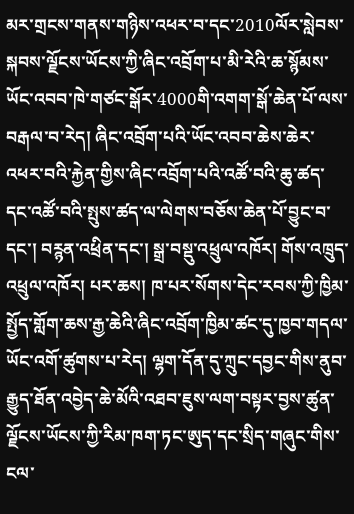མར་གྲངས་གནས་གཉིས་འཕར་བ་དང་2010ལོར་སླེབས་སྐབས་ལྗོངས་ཡོངས་ཀྱི་ཞིང་འབྲོག་པ་མི་རེའི་ཆ་སྙོམས་ཡོང་འབབ་ཁེ་གཙང་སྒོར་4000གི་འགག་སྒོ་ཆེན་པོ་ལས་བརྒལ་བ་རེད། ཞིང་འབྲོག་པའི་ཡོང་འབབ་ཆེས་ཆེར་འཕར་བའི་རྐྱེན་གྱིས་ཞིང་འབྲོག་པའི་འཚོ་བའི་ཆུ་ཚད་དང་འཚོ་བའི་སྤུས་ཚད་ལ་ལེགས་བཅོས་ཆེན་པོ་བྱུང་བ་དང་། བཪྙན་འཕྲིན་དང་། སྒྲ་བསྡུ་འཕྲུལ་འཁོར། གོས་འཁྲུད་འཕྲུལ་འཁོར། པར་ཆས། ཁ་པར་སོགས་དེང་རབས་ཀྱི་ཁྱིམ་སྤྱོད་གློག་ཆས་རྒྱ་ཆེའི་ཞིང་འབྲོག་ཁྱིམ་ཚང་དུ་ཁྱབ་གདལ་ཡོང་འགོ་ཚུགས་པ་རེད། ལྷག་དོན་དུ་ཀྲུང་དབྱང་གིས་ནུབ་རྒྱུད་ཐོན་འབྱེད་ཆེ་མོའི་འཐབ་ཇུས་ལག་བསྟར་བྱས་ཚུན་ལྗོངས་ཡོངས་ཀྱི་རིམ་ཁག་ཏང་ཨུད་དང་སྲིད་གཞུང་གིས་ངལ་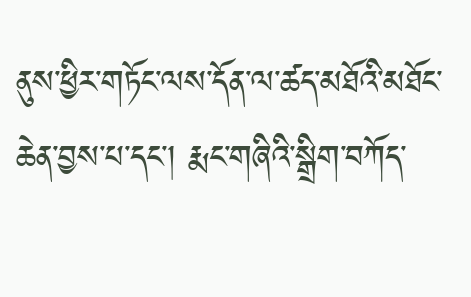ནུས་ཕྱིར་གཏོང་ལས་དོན་ལ་ཚད་མཐོའི་མཐོང་ཆེན་བྱས་པ་དང་། རྨང་གཞིའི་སྒྲིག་བཀོད་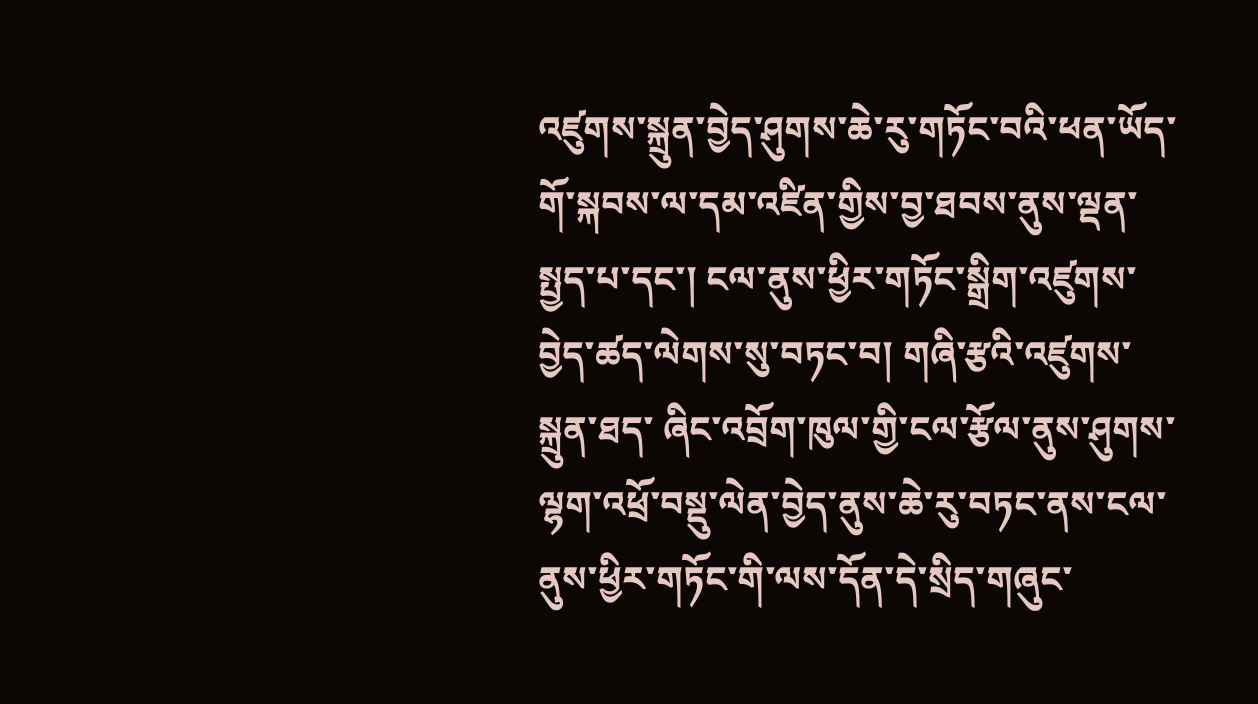འཛུགས་སྐྲུན་བྱེད་ཤུགས་ཆེ་རུ་གཏོང་བའི་ཕན་ཡོད་གོ་སྐབས་ལ་དམ་འཛིན་གྱིས་བྱ་ཐབས་ནུས་ལྡན་སྤྱད་པ་དང་། ངལ་ནུས་ཕྱིར་གཏོང་སྒྲིག་འཛུགས་བྱེད་ཚད་ལེགས་སུ་བཏང་བ། གཞི་རྩའི་འཛུགས་སྐྲུན་ཐད་ ཞིང་འབྲོག་ཁུལ་གྱི་ངལ་རྩོལ་ནུས་ཤུགས་ལྷག་འཕྲོ་བསྡུ་ལེན་བྱེད་ནུས་ཆེ་རུ་བཏང་ནས་ངལ་ནུས་ཕྱིར་གཏོང་གི་ལས་དོན་དེ་སྲིད་གཞུང་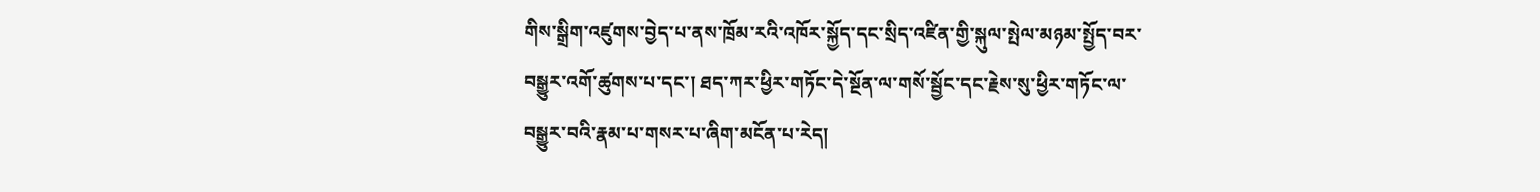གིས་སྒྲིག་འཛུགས་བྱེད་པ་ནས་ཁྲོམ་རའི་འཁོར་སྐྱོད་དང་སྲིད་འཛིན་གྱི་སྐུལ་སྤེལ་མཉམ་སྤྱོད་བར་བསྒྱུར་འགོ་ཚུགས་པ་དང་། ཐད་ཀར་ཕྱིར་གཏོང་དེ་སྔོན་ལ་གསོ་སྦྱོང་དང་རྗེས་སུ་ཕྱིར་གཏོང་ལ་བསྒྱུར་བའི་རྣམ་པ་གསར་པ་ཞིག་མངོན་པ་རེད།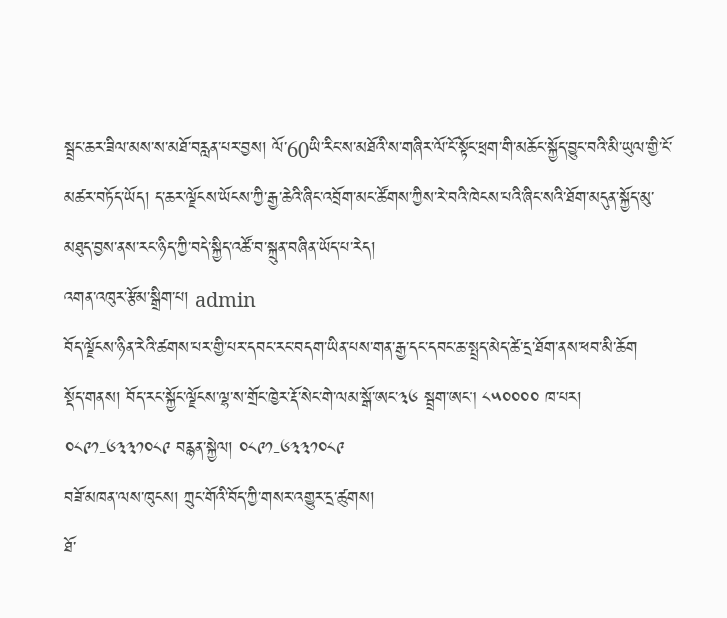སྦྲང་ཆར་ཟིལ་མས་ས་མཐོ་བརླན་པར་བྱས། ལོ་60ཡི་རིང་ས་མཐོའི་ས་གཞིར་ལོ་ངོ་སྟོང་ཕྲག་གི་མཆོང་སྐྱོད་བྱུང་བའི་མི་ཡུལ་གྱི་ངོ་མཚར་བཏོད་ཡོད། ད་ཆར་ལྗོངས་ཡོངས་ཀྱི་རྒྱ་ཆེའི་ཞིང་འབྲོག་མང་ཚོགས་ཀྱིས་རེ་བའི་ཁེངས་པའི་ཞིང་སའི་ཐོག་མདུན་སྐྱོད་མུ་མཐུད་བྱས་ནས་རང་ཉིད་ཀྱི་བདེ་སྐྱིད་འཚོ་བ་སྐྲུན་བཞིན་ཡོད་པ་རེད།
འགན་འཁུར་རྩོམ་སྒྲིག་པ། admin
བོད་ལྗོངས་ཉིན་རེའི་ཚགས་པར་གྱི་པར་དབང་རང་བདག་ཡིན་པས་གན་རྒྱ་དང་དབང་ཆ་སྤྲད་མེད་ཚེ་དྲ་ཐོག་ནས་ཕབ་མི་ཆོག
སྡོད་གནས། བོད་རང་སྐྱོང་ལྗོངས་ལྷ་ས་གྲོང་ཁྱེར་རྡོ་སེང་གེ་ལམ་སྒོ་ཨང་༣༦ སྦྲག་ཨང། ༨༥༠༠༠༠ ཁ་པར། ༠༨༩༡-༦༣༣༡༠༨༩ བརྙན་སྐྱེལ། ༠༨༩༡-༦༣༣༡༠༨༩
བཟོ་མཁན་ལས་ཁུངས། ཀྲུང་གོའི་བོད་ཀྱི་གསར་འགྱུར་དྲ་ཚུགས།
ཐོ་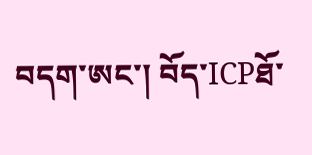བདག་ཨང་། བོད་ICPཐོ་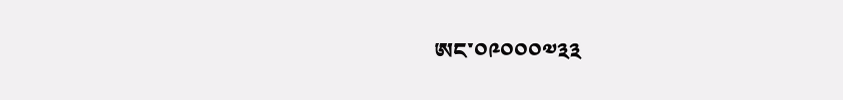ཨང་༠༩༠༠༠༧༣༣